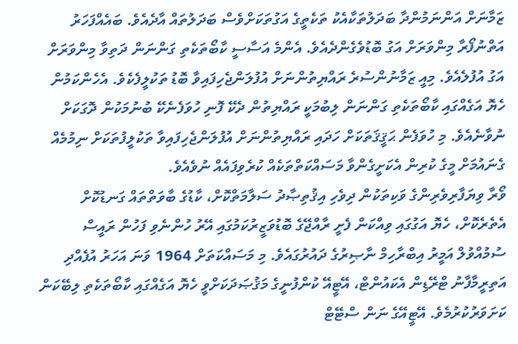ޒަމާނަށް އަންނަމުންދާ ބަދަލުތަކާއެކު ތަކެތީގެ އަގުތަކަށްވެސް ބަދަލުތައް އާދެއެވެ. ބައެއްފަހަރު އަތްނުފޯރާ މިންވަރަށް އަގު ބޮޑުވެގެންދެއެވެ. އެންމެ އަސާސީ ކާބޯތަކެތި ގަންނަން ދަތިވާ މިންވަރަށް އަގު އުފުލެއެވެ. މިއީ ޒަމާނުންސުރެ ރައްޔިތުންނަށް އުފުލަންޖެހިފައިވާ ބޮޑު ތަކުލީފެކެވެ. އެހެންކަމުން ހެޔޮ އަގެއްގައި ކާބޯތަކެތި ގަންނަން ލިބުމަކީ ރައްޔިތުން ދެކޭ ފޮނި ހުވަފެނެކޭ ބުނުމަކުން ދޮގަކަށް ނުވާނެއެވެ. މި ހުވަފެން ޙަޤީޤަތަކަށް ހަދައި ރައްޔިތުންނަށް އުފުލަންޖެހިފައިވާ ތަކުލީފުތަކަށް ނިމުމެއް ގެނައުމަށް މީގެ ކުރިން އެކަށީގެންވާ މަސައްކަތްތަކެއް ކުރެވިފައެއް ނުވެއެވެ.
ވޯރާ ވިޔަފާރިވެރިންގެ ވަކިތަކުން ދިވެހި އިޤުތިޞާދު ސަލާމަތްކޮށް، ކާޑުގެ ބާވަތްތައް ގަނޑުކޮށް އެތެރެކޮށް، ހެޔޮ އަގުގައި ވިއްކަން ފެށީ ރާއްޖޭގެ ބޮޑުވަޒީރުކަމުގައި އޭރު ހުންނެވި ފަހުން ރައީސް ސުމުއްވުލް އަމީރު އިބްރާހިމް ނާޞިރުގެ ދައުރުގައެވެ. މި މަސައްކަތަށް 1964 ވަނަ އަހަރު އުފެއްދި އަތިރީމާފާނު ޓްރޭޑިން އެކައުންޓް، އޭޓީއޭ ކުންފުނީގެ މަޤުޞަދަކަށްވީ ހެޔޮ އަގެއްގައި ކާބޯތަކެތި ލިބޭކަން ކަށަވަރުކުރުމެވެ. އޭޓީއޭގެ ނަން ސްޓޭޓް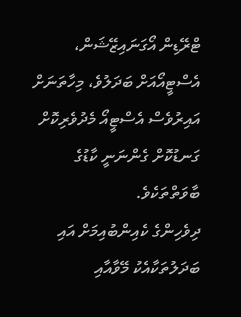ޓްރޭޑިން އޯގަނައިޒޭޝަން، އެސްޓީއޯއަށް ބަދަލުވެ، މިހާތަނަށް އައިރުވެސް އެސްޓީއޯ މެދުވެރިކޮށް ގަނޑުކޮށް ގެންނަނީ ކާޑުގެ ބާވަތްތަކެވެ.
ދިވެހިންގެ ކެއިންބުއިމަށް އައި ބަދަލުތަކާއެކު މޭވާއާއި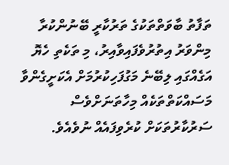ތަފާތު ބާވަތްތަކުގެ ތަރުކާރީ ބޭނުންކުރާ މިންވަރު އިތުރުވެފައިވާއިރު، މި ތަކެތި ހެޔޮ އަގެއްގައި ލިބޭނެ މަގުފަހިކުރުމަށް އެކަށީގެންވާ މަސައްކަތްތަކެއް މިހާތަނަށްވެސް ސަރުކާރުތަކަށް ކުރެވިފައެއް ނުވެއެވެ.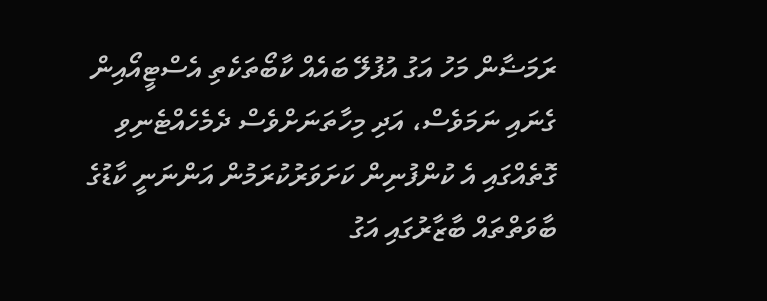ރަމަޟާން މަހު އަގު އުފުލޭ ބައެއް ކާބޯތަކެތި އެސްޓީއޯއިން ގެނައި ނަމަވެސް، އަދި މިހާތަނަށްވެސް ދެމެހެއްޓެނިވި ގޮތެއްގައި އެ ކުންފުނިން ކަށަވަރުކުރަމުން އަންނަނީ ކާޑުގެ ބާވަތްތައް ބާޒާރުގައި އަގު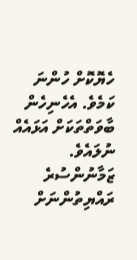ހެޔޮކޮށް ހުންނަ ކަމެވެ. އެހެނިހެން ބާވަތްތަކަށް އަޅައެއް ނުލައެވެ.
ޒަމާނުންސުރެ ރައްޔިތުންނަށް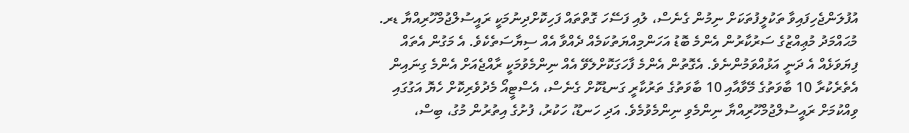އުފުލަންޖެހިފައިވާ ތަކުލީފުތަކަށް ނިމުން ގެނެސް، ލުއި ފަސޭހަ ގޮތްތައް ފަހިކޮށްދިނުމަކީ ރައީސުލްޖުމްހޫރިއްޔާ ޑރ. މުޙައްމަދު މުޢިއްޒުގެ ސަރުކާރުން އެންމެ ބޮޑު އަހަންމިއްޔަތުކަމެއް ދެއްވާ އެއް ސިޔާސަތެކެވެ. އެ މަގުން އެތައް ފިޔަވަޅެއް އެ ދަނީ އަޅުއްވަމުންނެވެ. އެގޮތުން އެންމެ ފާހަގަކޮށްލެވޭ އެއް ނިންމެވުމަކީ ރާއްޖެއަށް އެންމެ ގިނައިން އެތެރެކުރާ 10 ބާވަތުގެ މޭވާއާއި 10 ބާވަތުގެ ތަރުކާރީ ގަނޑުކޮށް ގެނެސް، އެސްޓީއޯ މެދުވެރިކޮށް ހެޔޮ އަގުގައި ވިއްކުމަށް ރައީސުލްޖުމްހޫރިއްޔާ ނިންމެވި ނިންމެވުމެވެ. އަދި ހަނޑޫ، ހަކުރު، ފުށުގެ އިތުރުން މުގު، ބިސް،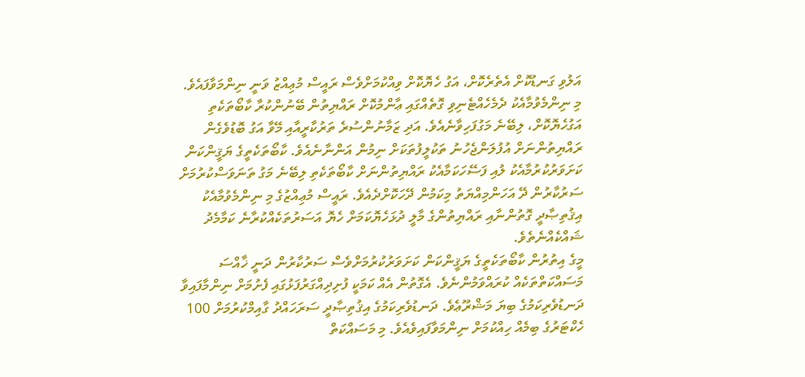އަލުވި ގަނޑުކޮށް އެތެރެކޮށް، އަގު ހެޔޮކޮށް ވިއްކުމަށްވެސް ރައީސް މުޢިއްޒު ވަނީ ނިންމަވާފައެވެ.
މި ނިންމެވުމާއެކު ދެމެހެއްޓެނިވި ގޮތެއްގައި ޢާންމުކޮށް ރައްޔިތުން ބޭނުންކުރާ ކާބޯތަކެތި އަގުހެޔޮކޮށް، ލިބޭނެ މަގުފަހިވާނެއެވެ. އަދި ޒަމާނުންސުރެ ތަރުކާރީއާއި މޭވާ އަގު ބޮޑުވެގެން ރައްޔިތުންނަށް އުފުލަންޖެހުނު ތަކުލީފުތަކަށް ނިމުން އަންނާނެއެވެ. ކާބޯތަކެތީގެ ޔަޤީންކަން ކަށަވަރުކުރުމާއެކު ލުއި ފަސޭހަކަމާއެކު ރައްޔިތުންނަށް ކާބޯތަކެތި ލިބޭނެ މަގު ތަނަވަސްކުރުމަށް ސަރުކާރުން ދޭ އަހަންމިއްޔަތު މިކަމުން ދޭހަކޮށްދެއެވެ. ރައީސް މުޢިއްޒުގެ މި ނިންމެވުމާއެކު އިޤުތިޞާދީ ގޮތުންނާއި ރައްޔިތުންގެ މާލީ ދުޅަހެޔޮކަމަށް ހެޔޮ އަސަރުތަކެއްކުރާނެ ކަމާމެދު ޝައްކެއްނެތެވެ.
މީގެ އިތުރުން ކާބޯތަކެތީގެ ޔަޤީންކަން ކަށަވަރުކުރުމަށްވެސް ސަރުކާރުން ދަނީ ޚާއްސަ މަސައްކަތްތަކެއް ކުރައްވަމުންނެވެ. އެގޮތުން އެއް ކަމަކީ ފުށިދިއްގަރުފަޅުގައި ފެށުމަށް ނިންމާފައިވާ ދަނޑުވެރިކަމުގެ ބިޔަ މަޝްރޫޢެވެ. ދަނޑުވެރިކަމުގެ އިޤުތިޞާދީ ސަރަހައްދު ގާއިމްކުރުމަށް 100 ހެކްޓަރުގެ ބިމެއް ހިއްކުމަށް ނިންމަވާފައިވެއެވެ. މި މަސައްކަތް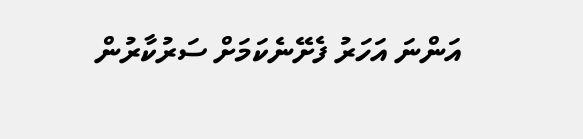އަންނަ އަހަރު ފެށޭނެކަމަށް ސަރުކާރުން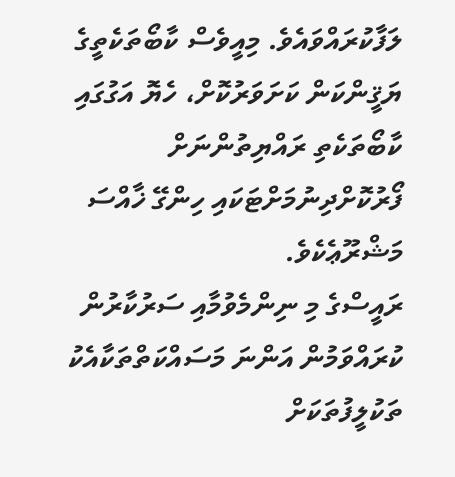ލަފާކުރައްވައެވެ. މިއީވެސް ކާބޯތަކެތީގެ ޔަޤީންކަން ކަށަވަރުކޮށް، ހެޔޮ އަގުގައި ކާބޯތަކެތި ރައްޔިތުންނަށް ފޯރުކޮށްދިނުމަށްޓަކައި ހިންގޭ ޚާއްސަ މަޝްރޫޢެކެވެ.
ރައީސްގެ މި ނިންމެވުމާއި ސަރުކާރުން ކުރައްވަމުން އަންނަ މަސައްކަތްތަކާއެކު ތަކުލީފުތަކަށް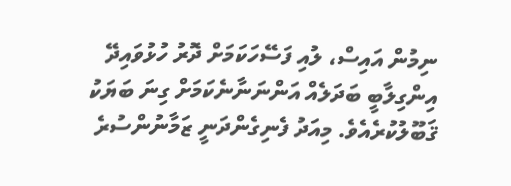ނިމުން އައިސް، ލުއި ފަސޭހަކަމަށް ދޮރު ހުޅުވައިދޭ އިންގިލާބީ ބަދަލެއް އަންނަނާނެކަމަށް ގިނަ ބަޔަކު ޤަބޫލުކުރެއެވެ. މިއަދު ފެނިގެންދަނީ ޒަމާނުންސުރެ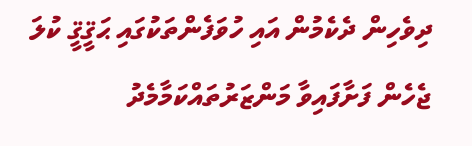ދިވެހިން ދެކެމުން އައި ހުވަފެންތަކުގައި ޙަޤީޤީ ކުލަ ޖެހެން ފަށާފައިވާ މަންޒަރުތައްކަމާމެދު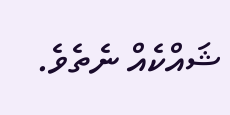ޝައްކެއް ނެތެވެ.